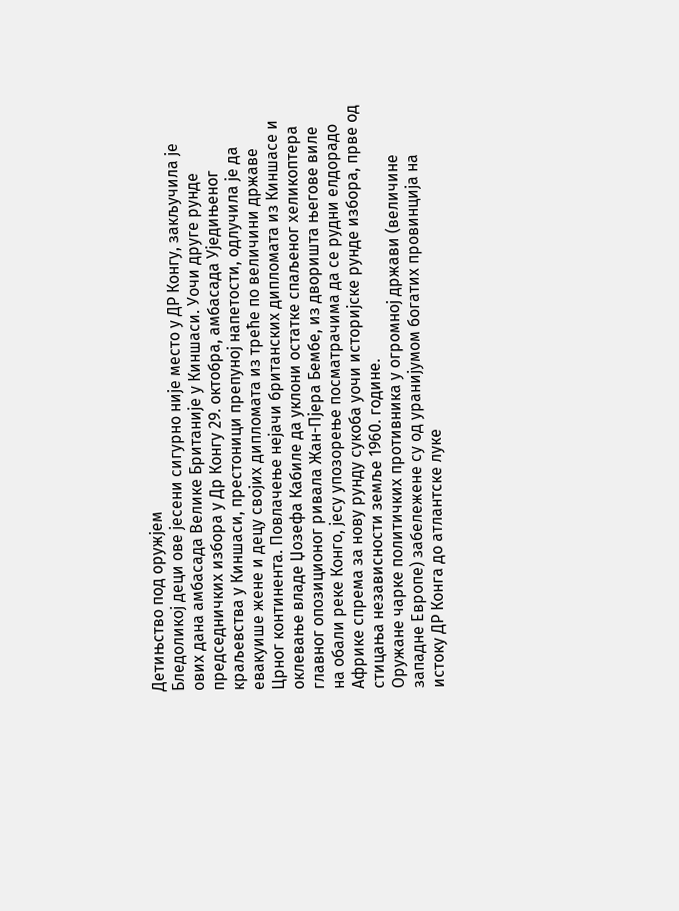Детињство под оружјем
Бледоликој деци ове јесени сигурно није место у ДР Конгу, закључила је ових дана амбасада Велике Британије у Киншаси. Уочи друге рунде председничких избора у Др Конгу 29. октобра, амбасада Уједињеног краљевства у Киншаси, престоници препуној напетости, одлучила је да евакуише жене и децу својих дипломата из треће по величини државе Црног континента. Повлачење нејачи британских дипломата из Киншасе и оклевање владе Џозефа Кабиле да уклони остатке спаљеног хеликоптера главног опозиционог ривала Жан-Пјера Бембе, из дворишта његове виле на обали реке Конго, јесу упозорење посматрачима да се рудни елдорадо Африке спрема за нову рунду сукоба уочи историјске рунде избора, прве од стицања независности земље 1960. године.
Оружане чарке политичких противника у огромној држави (величине западне Европе) забележене су од уранијумом богатих провинција на истоку ДР Конга до атлантске луке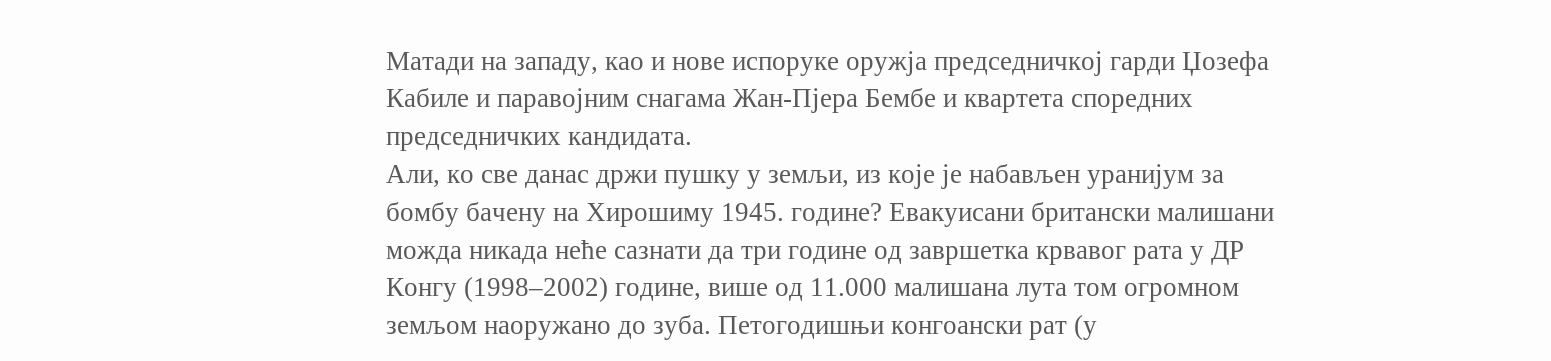Матади на западу, као и нове испоруке оружја председничкој гарди Џозефа Кабиле и паравојним снагама Жан-Пјера Бембе и квартета споредних председничких кандидата.
Али, ко све данас држи пушку у земљи, из које је набављен уранијум за бомбу бачену на Хирошиму 1945. године? Евакуисани британски малишани можда никада неће сазнати да три године од завршетка крвавог рата у ДР Конгу (1998–2002) године, више од 11.000 малишана лута том огромном земљом наоружано до зуба. Петогодишњи конгоански рат (у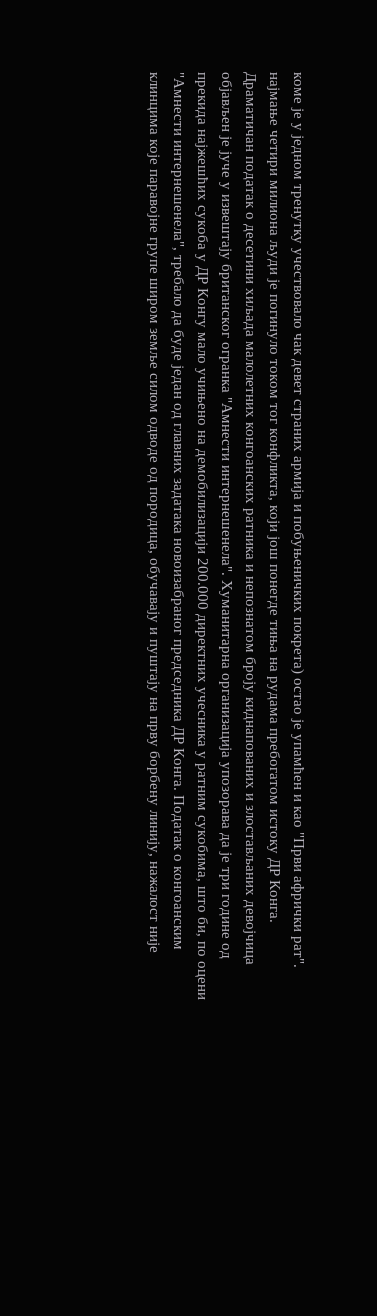коме је у једном тренутку учествовало чак девет страних армија и побуњеничких покрета) остао је упамћен и као "Први афрички рат". најмање четири милиона људи је погинуло током тог конфликта, који још понегде тиња на рудама пребогатом истоку ДР Конга.
Драматичан податак о десетини хиљада малолетних конгоанских ратника и непознатом броју киднапованих и злостављаних девојчица објављен је јуче у извештају британског огранка "Амнести интернешенела". Хуманитарна организација упозорава да је три године од прекида најжешћих сукоба у ДР Конгу мало учињено на демобилизацији 200.000 директних учесника у ратним сукобима, што би, по оцени "Амнести интернешенела", требало да буде један од главних задатака новоизабраног председника ДР Конга. Податак о конгоанским клинцима које паравојне групе широм земље силом одводе од породица, обучавају и пуштају на прву борбену линију, нажалост није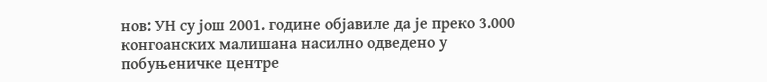нов: УН су још 2001. године објавиле да је преко 3.000 конгоанских малишана насилно одведено у побуњеничке центре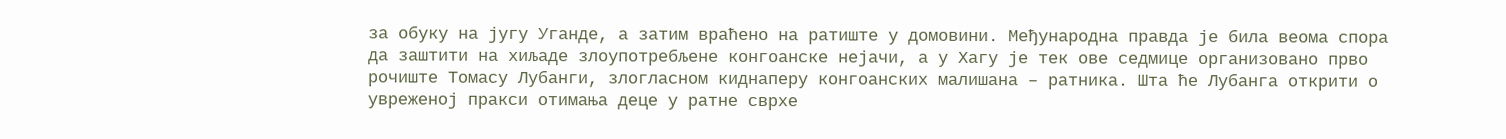за обуку на југу Уганде, а затим враћено на ратиште у домовини. Међународна правда је била веома спора да заштити на хиљаде злоупотребљене конгоанске нејачи, а у Хагу је тек ове седмице организовано прво рочиште Томасу Лубанги, злогласном киднаперу конгоанских малишана – ратника. Шта ће Лубанга открити о увреженој пракси отимања деце у ратне сврхе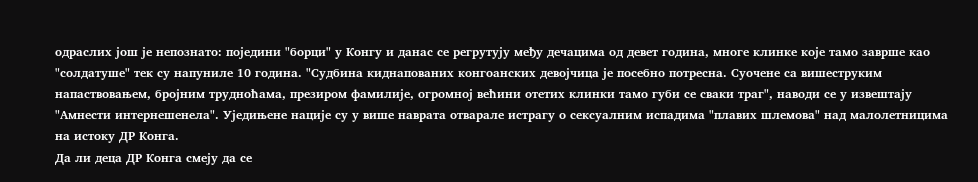одраслих још је непознато: поједини "борци" у Конгу и данас се регрутују међу дечацима од девет година, многе клинке које тамо заврше као "солдатуше" тек су напуниле 10 година. "Судбина киднапованих конгоанских девојчица је посебно потресна. Суочене са вишеструким напаствовањем, бројним трудноћама, презиром фамилије, огромној већини отетих клинки тамо губи се сваки траг", наводи се у извештају "Амнести интернешенела". Уједињене нације су у више наврата отварале истрагу о сексуалним испадима "плавих шлемова" над малолетницима на истоку ДР Конга.
Да ли деца ДР Конга смеју да се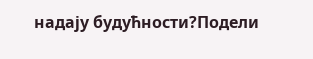надају будућности?Подели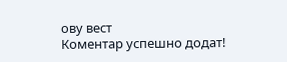ову вест
Комeнтар успeшно додат!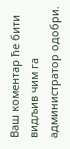Ваш комeнтар ћe бити видљив чим га администратор одобри.